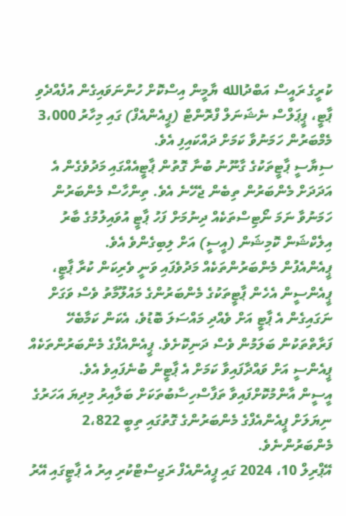ކުރީގެ ރައީސް އަބްދުالله ޔާމީން އިސްކޮށް ހުންނަވައިގެން އުފެއްދެވި ޕާޓީ، ޕީޕަލްސް ނެޝަނަލް ފްރޮންޓް (ޕީއެންއެފް) ގައި މިހާރު 3،000 މެމްބަރުން ހަމަނުވާ ކަމަށް ދައްކައިފި އެވެ.
ސިޔާސީ ޕާޓީތަކުގެ ގާނޫނު ބުނާ ގޮތުން ޕާޓީއެއްގައި މަދުވެގެން އެ އަދަދަށް މެންބަރުން ތިބެން ޖެހޭނެ އެވެ. ތިންހާސް މެންބަރުން ހަމަނުވާ ނަމަ ނޯޓިސްތަކެއް ދިނުމަށް ފަހު ޕާޓީ އުވައިލުމުގެ ބާރު އިލެކްޝަން ކޮމިޝަން (އީސީ) އަށް ލިބިގެންވެ އެވެ.
ޕީއެންއެފުން މެންބަރުންތަކެއް މަދުވެފައި ވަނީ ވެރިކަން ކުރާ ޕާޓީ، ޕީއެންސީން އެހެން ޕާޓީތަކުގެ މެންބަރުންގެ މައުލޫމާތު ވެސް ވަގަށް ނަގައިގެން އެ ޕާޓީ އަށް ވެއްދި މައްސަލަ ބޮޑުވެ، އެކަން ކަމާބެހޭ ފަރާތްތަކުން ބަލަމުން ވެސް ދަނިކޮށެވެ. ޕީއެންއެފްގެ މެންބަރުންތަކެއް ޕީއެންސީ އަށް ވައްދާފައިވާ ކަމަށް އެ ޕާޓީން ބުނެފައިވެ އެވެ.
އީސީން އާންމުކޮށްފައިވާ ތަފާސްހިސާބުތަކަށް ބަލާއިރު މިދިޔަ އަހަރުގެ ނިޔަލަށް ޕީއެންއެފްގެ މެންބަރުންގެ ގޮތުގައި ތިބީ 2،822 މެންބަރުންނެވެ.
އޭޕްރިލް 10، 2024 ގައި ޕީއެންއެފް ރަޖިސްޓްކުރި އިރު އެ ޕާޓީގައި އޭރު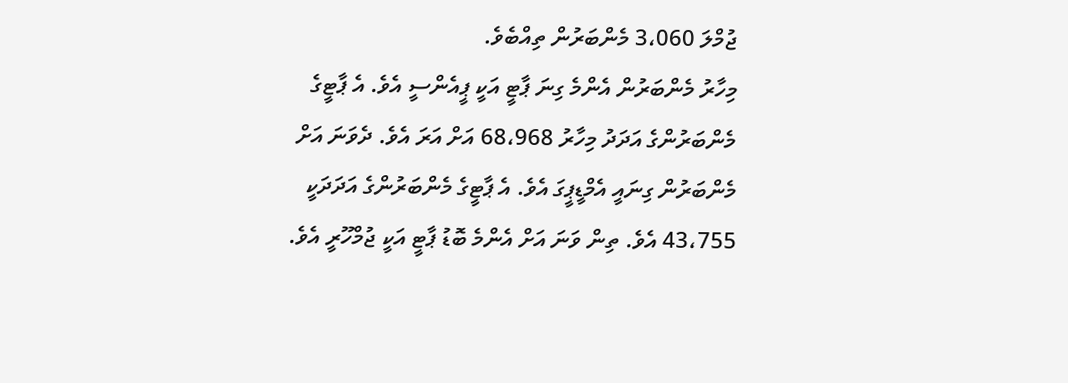ޖުމްލަ 3،060 މެންބަރުން ތިއްބެވެ.
މިހާރު މެންބަރުން އެންމެ ގިނަ ޕާޓީ އަކީ ޕީއެންސީ އެވެ. އެ ޕާޓީގެ މެންބަރުންގެ އަދަދު މިހާރު 68،968 އަށް އަރަ އެވެ. ދެވަނަ އަށް މެންބަރުން ގިނައީ އެމްޑީޕީގަ އެވެ. އެ ޕާޓީގެ މެންބަރުންގެ އަދަދަކީ 43،755 އެވެ. ތިން ވަނަ އަށް އެންމެ ބޮޑު ޕާޓީ އަކީ ޖުމްހޫރީ އެވެ.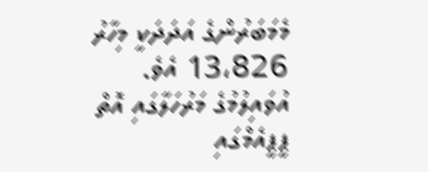މެމަބަރުންގެ އަދަދަކީ މިހާރު 13،826 އެވެ.
އުވައިލުމުގެ މަރުހަލާގައި އޮތް ޕީޕީއެމްގައި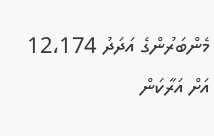މެންބަރުންގެ އަދަދު 12،174 އަށް އަރާކަން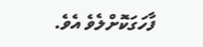ފާހަގަކޮށްލެވެ އެވެ.